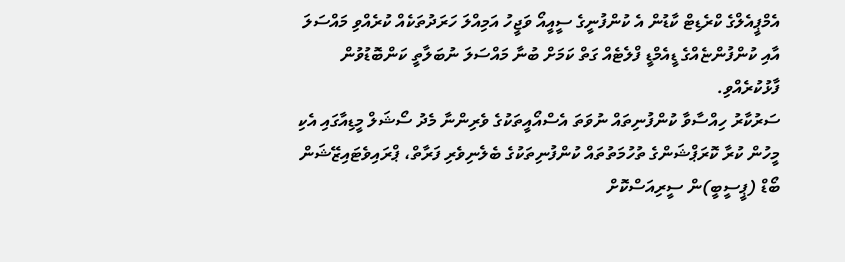އެމްޕީއެލްގެ ކްރެޑިޓް ކާޑުން އެ ކުންފުނީގެ ސީއީއޯ ވަޖީހު އަމިއްލަ ހަރަދުތަކެއް ކުރެއްވި މައްސަލަ އާއި ކުންފުންޏެއްގެ ޑީއެމްޑީ ފްލެޓެއް ގަތް ކަމަށް ބުނާ މައްސަލަ ނުބަލާތީ ކަންބޮޑުވުން ފާޅުކުރެއްވި.
ސަރުކާރު ހިއްސާވާ ކުންފުނިތައް ނުވަތަ އެސްއޯއީތަކުގެ ވެރިންނާ މެދު ސޯޝަލް މީޑިއާގައި އެކި މީހުން ކުރާ ކޮރަޕްޝަންގެ ތުހުމަތުތައް ކުންފުނިތަކުގެ ބެލެނިވެރި ފަރާތް، ޕްރައިވެޓައިޒޭޝަން ބޯޑް (ޕީސީބީ)ން ސީރިއަސްކޮށް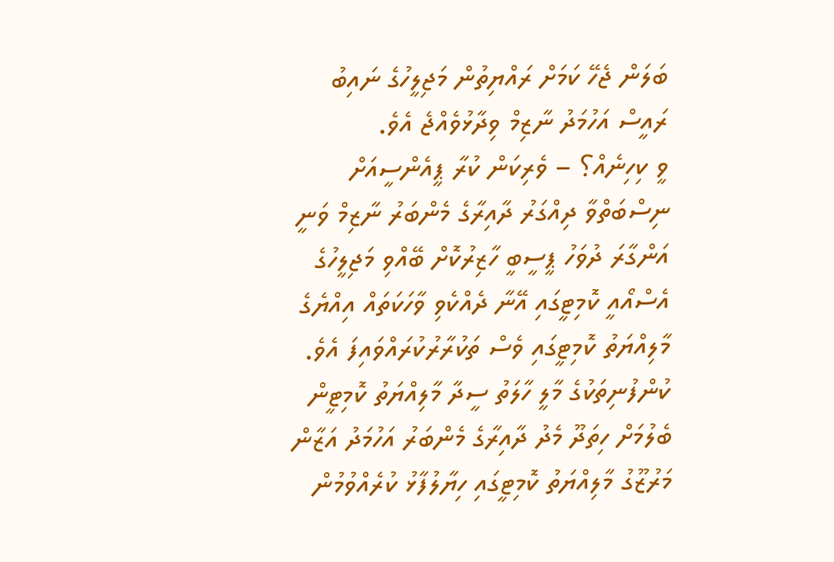ބަލަން ޖެހޭ ކަމަށް ރައްޔިތުން މަޖިލީހުގެ ނައިބު ރައީސް އަހުމަދު ނާޒިމް ވިދާޅުވެއްޖެ އެވެ.
ވީ ކިހިނެއް؟ – ވެރިކަން ކުރާ ޕީއެންސީއަށް ނިސްބަތްވާ ދިއްގަރު ދާއިރާގެ މެންބަރު ނާޒިމް ވަނީ އަންގާރަ ދުވަހު ޕީސީބީ ހާޒިރުކޮށް ބޭއްވި މަޖިލީހުގެ އެސްއޯއީ ކޮމިޓީގައި އޭނާ ދެއްކެވި ވާހަކަތައް އިއްޔެގެ މާލިއްޔަތު ކޮމިޓީގައި ވެސް ތަކުރާރުކުރައްވައިފަ އެވެ.
ކުންފުނިތަކުގެ މާލީ ހާލަތު ސީދާ މާލިއްޔަތު ކޮމިޓީން ބެލުމަށް ހިތަދޫ މެދު ދާއިރާގެ މެންބަރު އަހުމަދު އަޒާން މަރުޒޫގު މާލިއްޔަތު ކޮމިޓީގައި ހިޔާލުފާޅު ކުރެއްވުމުން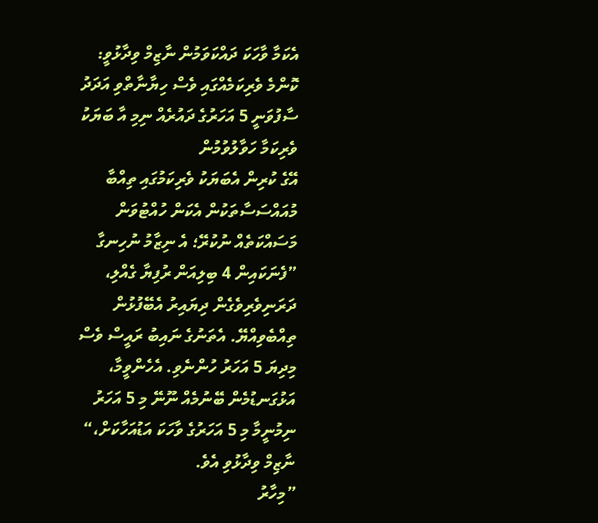އެކަމާ ވާހަކަ ދައްކަވަމުން ނާޒިމް ވިދާޅުވީ:
ކޮންމެ ވެރިކަމެއްގައި ވެސް ހިޔާނާތްވި އަދަދު ސާފުވަނީ 5 އަހަރުގެ ދައުރެއް ނިމި އާ ބަޔަކު ވެރިކަމާ ހަވާލުވުމުން
އޭގެ ކުރިން އެބަޔަކު ވެރިކަމުގައި ތިއްބާ މުއައްސަސާތަކުން އެކަން ހުއްޓުވަން މަސައްކަތެއް ނުކުރޭ؛ އެ ނިޒާމު ނުހިނގާ
”ފެނަކައިން 4 ބިލިއަން ރުފިޔާ ގެއްލި، ދަރަނިވެރިވެގެން ދިޔައިރު އެބޭފުޅުން ތިއްބެވިއްޔޭ. އެތަނުގެ ނައިބު ރައީސް ވެސް މިދިޔަ 5 އަހަރު ހުންނެވި. އެހެންވީމާ، އަޅުގަނޑުމެން ބޭނުމެއް ނޫނޭ މި 5 އަހަރު ނިމުނީމާ މި 5 އަހަރުގެ ވާހަކަ އަޑުއަހާކަށް،“ ނާޒިމް ވިދާޅުވި އެވެ.
”މިހާރު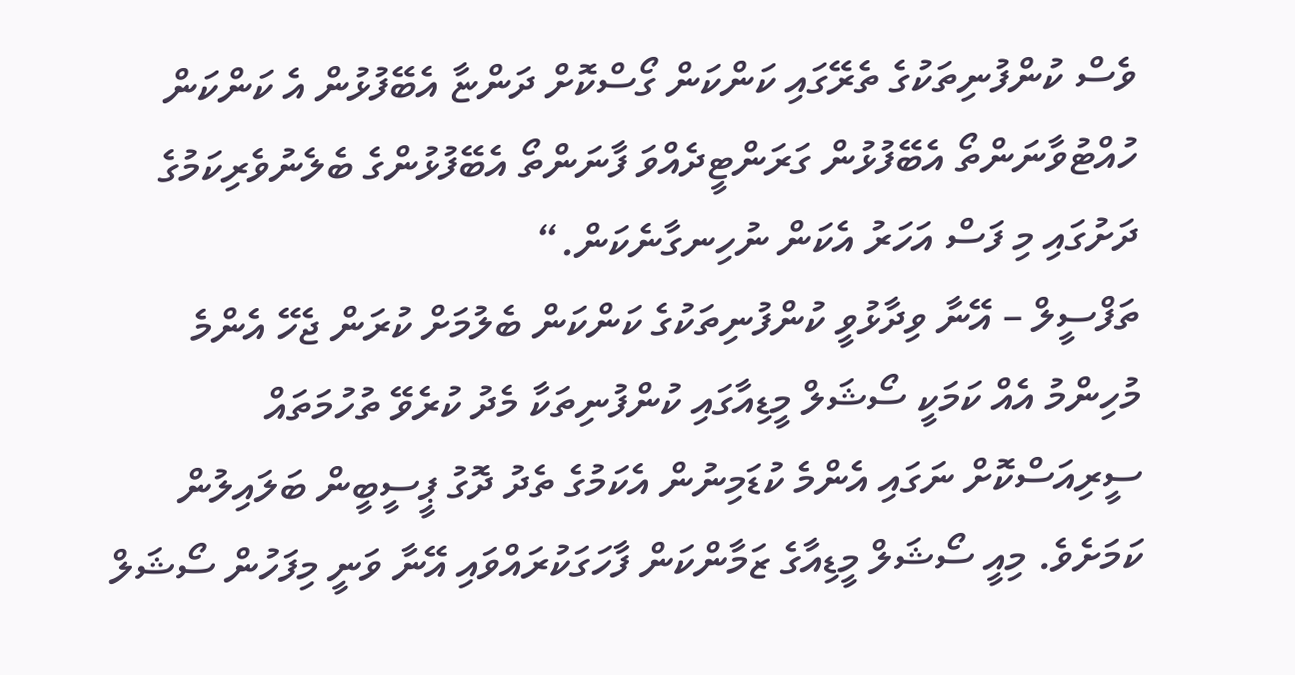ވެސް ކުންފުނިތަކުގެ ތެރޭގައި ކަންކަން ގޯސްކޮށް ދަންޏާ އެބޭފުޅުން އެ ކަންކަން ހުއްޓުވާނަންތޯ އެބޭފުޅުން ގަރަންޓީދެއްވަ ފާނަންތޯ އެބޭފުޅުންގެ ބެލެނުވެރިކަމުގެ ދަށުގައި މި ފަސް އަހަރު އެކަން ނުހިނގާނެކަން.“
ތަފްސީލް – އޭނާ ވިދާޅުވީ ކުންފުނިތަކުގެ ކަންކަން ބެލުމަށް ކުރަން ޖެހޭ އެންމެ މުހިންމު އެއް ކަމަކީ ސޯޝަލް މީޑިއާގައި ކުންފުނިތަކާ މެދު ކުރެވޭ ތުހުމަތައް ސީރިއަސްކޮށް ނަގައި އެންމެ ކުޑަމިނުން އެކަމުގެ ތެދު ދޮގު ޕީސީބީން ބަލައިލުން ކަމަށެވެ. މިއީ ސޯޝަލް މީޑިއާގެ ޒަމާންކަން ފާހަގަކުރައްވައި އޭނާ ވަނީ މިފަހުން ސޯޝަލް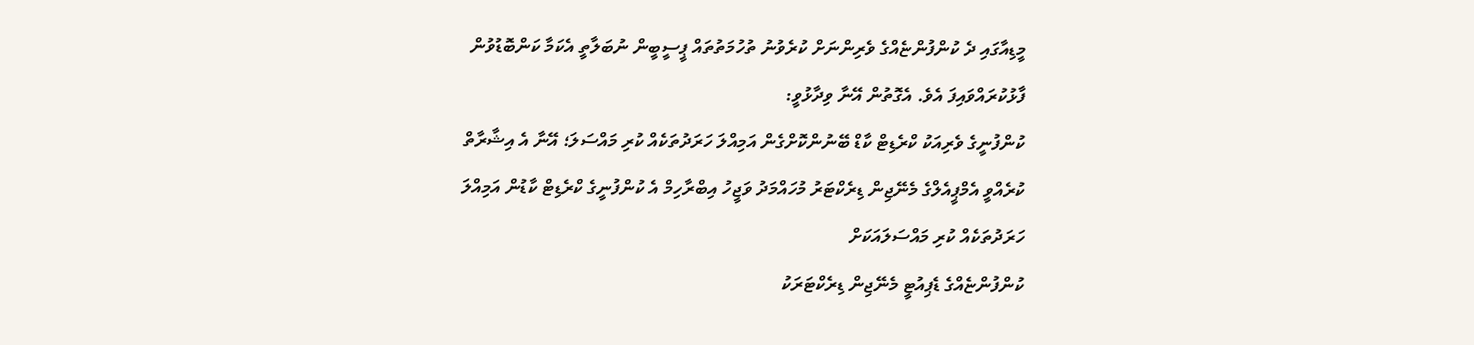މީޑިއާގައި ދެ ކުންފުންޏެއްގެ ވެރިންނަށް ކުރެވުނު ތުހުމަތުތައް ޕީސީބީން ނުބަލާތީ އެކަމާ ކަންބޮޑުވުން ފާޅުކުރައްވައިފަ އެވެ. އެގޮތުން އޭނާ ވިދާޅުވީ:
ކުންފުނީގެ ވެރިއަކު ކްރެޑިޓް ކާޑް ބޭނުންކޮށްގެން އަމިއްލަ ހަރަދުތަކެއް ކުރި މައްސަލަ؛ އޭނާ އެ އިޝާރާތް ކުރެއްވީ އެމްޕީއެލްގެ މެނޭޖިން ޑިރެކްޓަރު މުހައްމަދު ވަޖީހު އިބްރާހިމް އެ ކުންފުނީގެ ކްރެޑިޓް ކާޑުން އަމިއްލަ ހަރަދުތަކެއް ކުރި މައްސަލައަކަށް
ކުންފުންޏެއްގެ ޑެޕިއުޓީ މެނޭޖިން ޑިރެކްޓަރަކު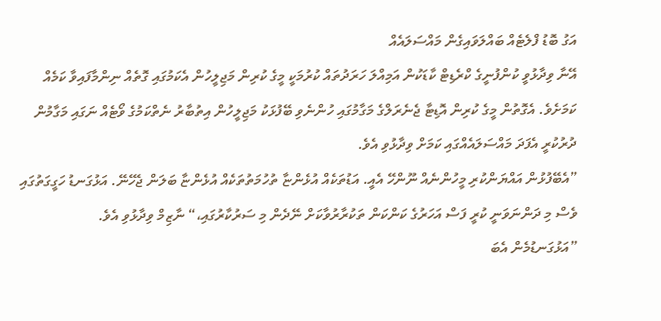އަގު ބޮޑު ފްލެޓެއް ބައްލަވައިގެން މައްސަލައެއް
އޭނާ ވިދާޅުވީ ކުންފުނީގެ ކްރެޑިޓް ކާޑަކުން އަމިއްލަ ހަރަދުތައް ކުރުމަކީ މީގެ ކުރިން މަޖިލީހުން އެކަމުގައި ގޮތެއް ނިންމާފައިވާ ކަމެއް ކަމަށެވެ. އެގޮތުން މީގެ ކުރިން އޮޑިޓާ ޖެނެރަލްގެ މަގާމުގައި ހުންނެވި ބޭފުޅަކު މަޖިލީހުން އިތުބާރު ނެތްކަމުގެ ވޯޓެއް ނަގައި މަގާމުން ދުރުކުރީ އެފަދަ މައްސަލައެއްގައި ކަމަށް ވިދާޅުވި އެވެ.
”އެބޭފުޅުން އައްޔަންކުރި މީހުންނެއް ނޫންހޭ އެއީ. އަޑުތަކެއް އުޅެންޏާ ތުހުމަތުތަކެއް އުޅެންޏާ ބަލަން ޖެހޭނޭ. އަޅުގަނޑު ހަގީގަތުގައި ވެސް މި ދަންނަވަނީ ކުރީ ފަސް އަހަރުގެ ކަންކަން ތަކުރާރުވާކަށް ނޭދެން މި ސަރުކާރުގައި،“ ނާޒިމް ވިދާޅުވި އެވެ.
”އަޅުގަނޑުމެން އެބަ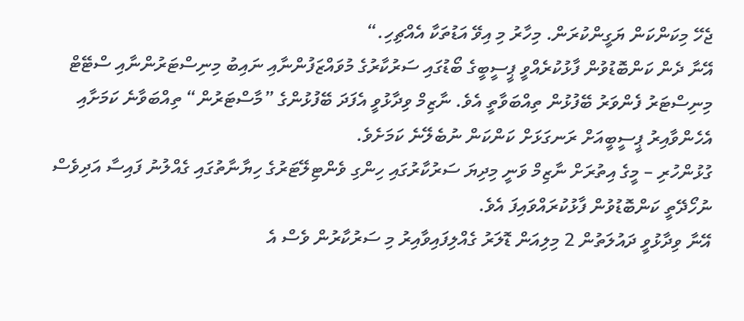ޖެހޭ މިކަންކަން ޔަގީންކުރަން. މިހާރު މި އިވޭ އަޑުތަކާ އެއްޗިހި.“
އޭނާ ދެން ކަންބޮޑުވުން ފާޅުކުރެއްވީ ޕީސީބީގެ ބޯޑުގައި ސަރުކާރުގެ މުވައްޒަފުންނާއި ނައިބު މިނިސްޓަރުންނާއި ސްޓޭޓް މިނިސްޓަރު ފެންވަރު ބޭފުޅުން ތިއްބަވާތީ އެވެ. ނާޒިމް ވިދާޅުވީ އެފަދަ ބޭފުޅުންގެ ”މާސްޓަރުން“ ތިއްބަވާނެ ކަމަށާއި އެހެންވާއިރު ޕީސީބީއަށް ރަނގަޅަށް ކަންކަން ނުބެލޭނެ ކަމަށެވެ.
ގުޅުންހުރި – މީގެ އިތުރަށް ނާޒިމް ވަނީ މިދިޔަ ސަރުކާރުގައި ހިންގި ވެންޓިލޭޓަރުގެ ހިޔާނާތުގައި ގެއްލުނު ފައިސާ އަދިވެސް ނުހޯދޭތީ ކަންބޮޑުވުން ފާޅުކުރައްވައިފަ އެވެ.
އޭނާ ވިދާޅުވީ ދައުލަތުން 2 މިލިއަން ޑޮލަރު ގެއްލިފައިވާއިރު މި ސަރުކާރުން ވެސް އެ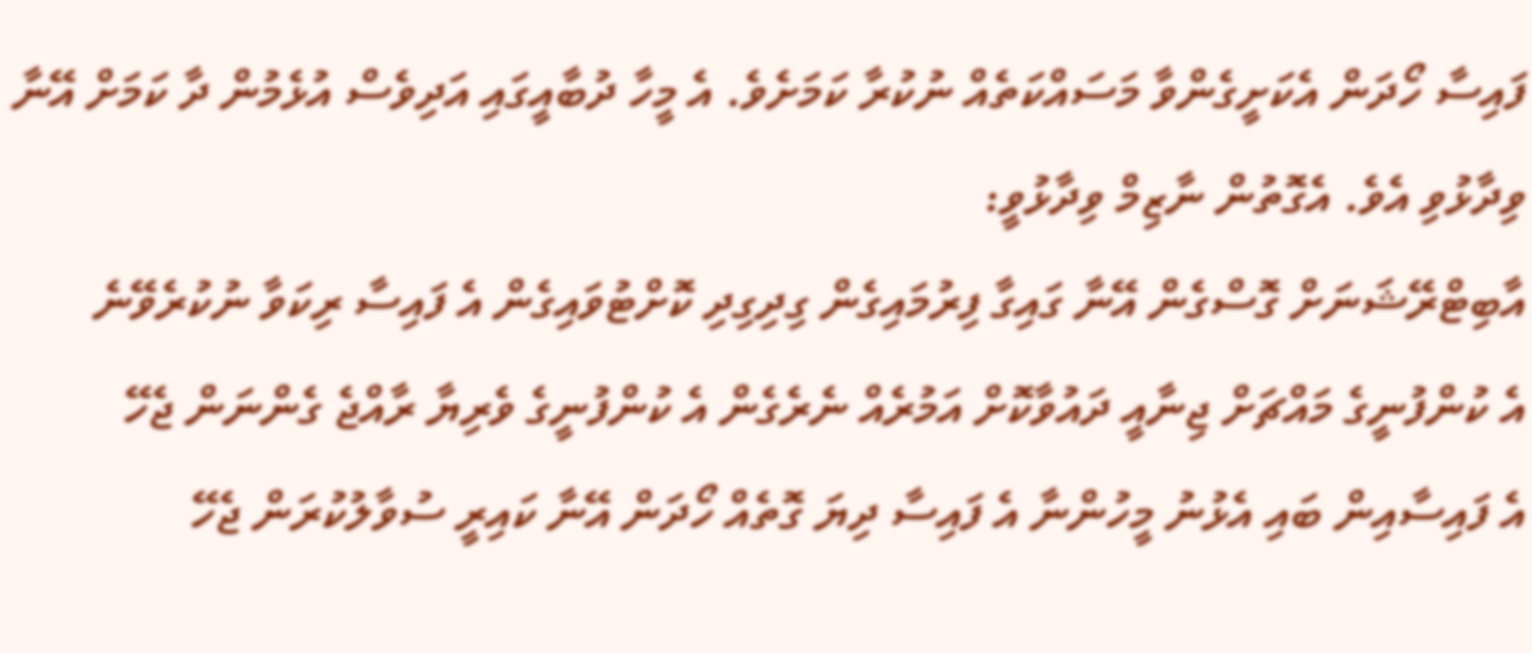ފައިސާ ހޯދަން އެކަށީގެންވާ މަސައްކަތެއް ނުކުރާ ކަމަށެވެ. އެ މީހާ ދުބާއީގައި އަދިވެސް އުޅެމުން ދާ ކަމަށް އޭނާ ވިދާޅުވި އެވެ. އެގޮތުން ނާޒިމް ވިދާޅުވީ:
އާބިޓްރޭޝަނަށް ގޮސްގެން އޭނާ ގައިގާ ފިރުމައިގެން ގިދިގިދި ކޮށްޓުވައިގެން އެ ފައިސާ ރިކަވާ ނުކުރެވޭނެ
އެ ކުންފުނީގެ މައްޗަށް ޖިނާއީ ދައުވާކޮށް އަމުރެއް ނެރެގެން އެ ކުންފުނީގެ ވެރިޔާ ރާއްޖެ ގެންނަން ޖެހޭ
އެ ފައިސާއިން ބައި އެޅުނު މީހުންނާ އެ ފައިސާ ދިޔަ ގޮތެއް ހޯދަން އޭނާ ކައިރީ ސުވާލުކުރަން ޖެހޭ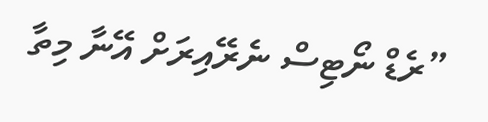”ރެޑް ނޯޓިސް ނެރޭއިރަށް އޭނާ މިތާ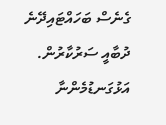ގެނެސް ބަހައްޓައިދޭނެ ދުބާއީ ސަރުކާރުން. އަޅުގަނޑުމެންނާ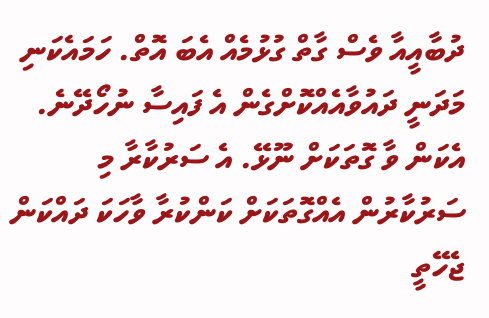ދުބާއީއާ ވެސް ގާތް ގުޅުމެއް އެބަ އޮތް. ހަމައެކަނި މަދަނީ ދައުވާއެއްކޮށްގެން އެ ފައިސާ ނުހޯދޭނެ. އެކަން ވާ ގޮތަކަށް ނޫޅޭ. އެ ސަރުކާރާ މި ސަރުކާރުން އެއްގޮތަކަށް ކަންކުރާ ވާހަކަ ދައްކަން ޖެހޭތީ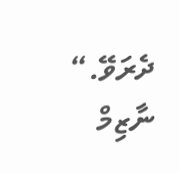ދެރަވޭ.“ ނާޒިމް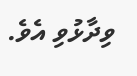ވިދާޅުވި އެވެ.